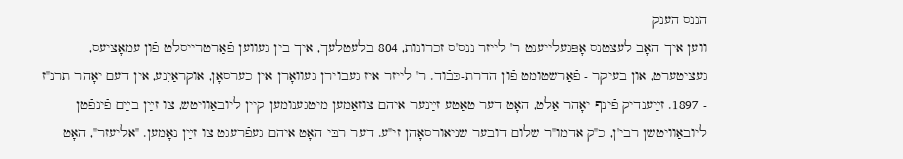הננס הענק
ווען איך האָב לעצטנס אָפּגעלייענט ר' לייזר ננס'ס זכרונות, 804 בלעטלעך, איך בין געווען פֿאַרטרייסלט פֿון עמאָציעס, געציטערט, און בעיקר - פֿאַרשטומט פֿון הדרת-כּבֿוד. ר' לייזר איז געבוירן געוואָרן אין כערסאָן, אוקראַיִנע, אין דעם יאָהר תרנ"ז - 1897. זײַענדיק פֿינף יאָהר אַלט, האָט דער טאַטע זײַנער איהם צוזאַמען מיטגענומען קיין ליובאַוויטש, צו זײַן בײַם פֿינפֿטן ליובאַוויטשן רבי'ן, כ"ק אדמו"ר שלום דובער שניאורסאָהן זי"ע. דער רבּי האָט איהם געפֿרעגט צו זײַן נאָמען. "אליעזר", האָט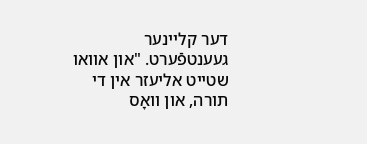דער קליינער געענטפֿערט. "און אוואו שטייט אליעזר אין די תורה, און וואָס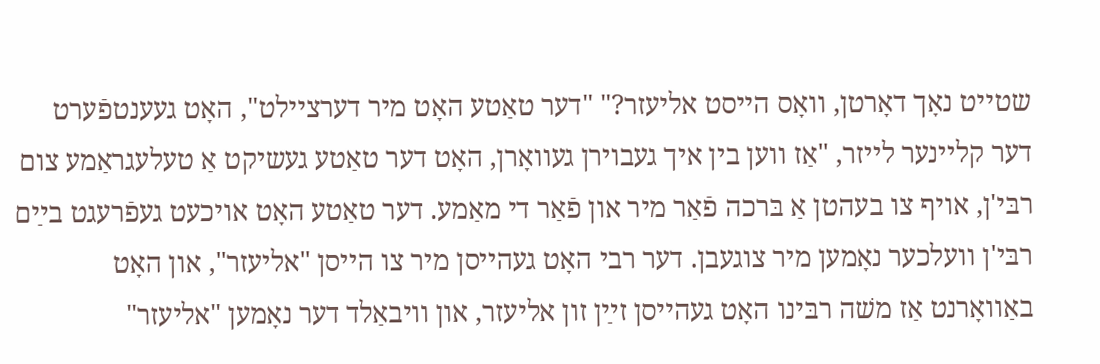שטייט נאָך דאָרטן, וואָס הייסט אליעזר?" "דער טאַטע האָט מיר דערציילט", האָט געענטפֿערט דער קליינער לייזר, "אַז ווען בין איך געבוירן געוואָרן, האָט דער טאַטע געשיקט אַ טעלעגראַמע צום רבּי'ן, אויף צו בעהטן אַ בּרכה פֿאַר מיר און פֿאַר די מאַמע. דער טאַטע האָט אויכעט געפֿרעגט בײַם רבּי'ן וועלכער נאָמען מיר צוגעבן. דער רבי האָט געהייסן מיר צו הייסן "אליעזר", און האָט באַוואָרנט אַז משׁה רבּינו האָט געהייסן זײַן זון אליעזר, און וויבאַלד דער נאָמען "אליעזר"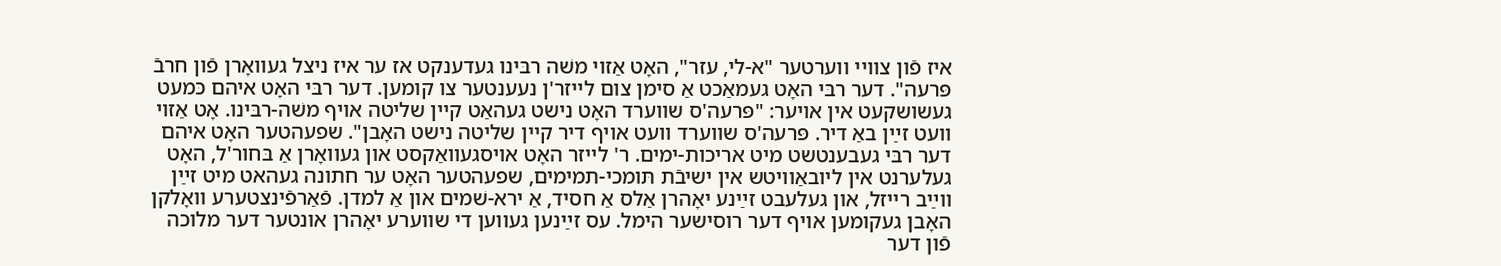איז פֿון צוויי ווערטער "א-לי, עזר", האָט אַזוי משׁה רבּינו געדענקט אז ער איז ניצל געוואָרן פֿון חרבֿ פּרעה". דער רבּי האָט געמאַכט אַ סימן צום לייזר'ן נעענטער צו קומען. דער רבּי האָט איהם כּמעט געשושקעט אין אויער: "פּרעה'ס שווערד האָט נישט געהאַט קיין שליטה אויף משׁה-רבּינו. אָט אַזוי וועט זײַן באַ דיר. פּרעה'ס שווערד וועט אויף דיר קיין שליטה נישט האָבן". שפעהטער האָט איהם דער רבּי געבענטשט מיט אריכות-ימים. ר' לייזר האָט אויסגעוואַקסט און געוואָרן אַ בּחור'ל, האָט געלערנט אין ליובאַוויטש אין ישיבֿת תּומכי-תמימים, שפעהטער האָט ער חתונה געהאט מיט זײַן ווײַב רייזל, און געלעבט זײַנע יאָהרן אַלס אַ חסיד, אַ ירא-שׁמים און אַ למדן. פֿאַרפֿינצטערע וואָלקן האָבן געקומען אויף דער רוסישער הימל. עס זײַנען געווען די שווערע יאָהרן אונטער דער מלוכה פֿון דער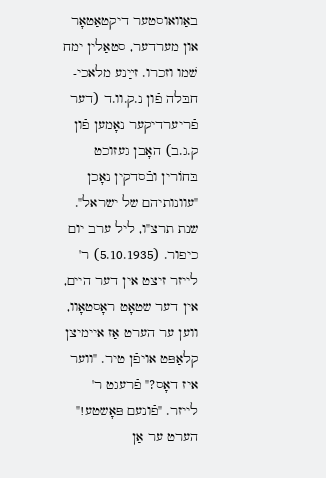באַוואוסטער דיקטאַטאָר און מערדער, סטאַלין ימח שׁמו וזכרו. זײַנע מלאכי-חבּלה פֿון נ.ק.וו.ד (דער פֿריערדיקער נאָמען פֿון ק.ג.ב) האָבן געזוכט בּחוֹרין ובֿסדקין נאָכן "עוונותיהם של ישראל". שנת תרצ"ו, ליל ערב יום כיפור. (5.10.1935) ר' לייזר זיצט אין דער היים, אין דער שטאָט ראָסטאָוו, ווען ער הערט אַז איימיצן קלאַפּט אויפֿן טיר. "ווער איז דאָס?" פֿרעגט ר' לייזר. "פֿונעם פּאָשטע!" הערט ער אַן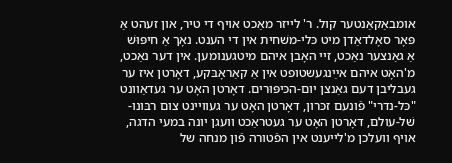אומבאַקאַנטער קול. ר' לייזר מאַכט אויף די טיר, און זעהט אַ פּאָר סאָלדאַדן מיט כּלי-משׁחית אין די הענט. נאָך אַ חיפּוּשׁ אַ גאַנצער נאַכט, זיי האָבן איהם מיטגענומען. אין דער נאַכט, מ'האָט איהם אײַנגעשטופט אין אַ קאַראָבּקע, דאָרטן איז ער געבליבן דעם גאַנצן יום-הכּיפּוּרים. דאָרטן האָט ער געדאַוונט "כּל-נדרי" פֿונעם זכּרון, דאָרטן האָט ער געוויינט צום רבּונו-שׁל-עולם, דאָרטן האָט ער געטראַכט וועגן יונה במעי הדגה, אויף וועלכן מ'לייענט אין הפֿטורה פֿון מנחה של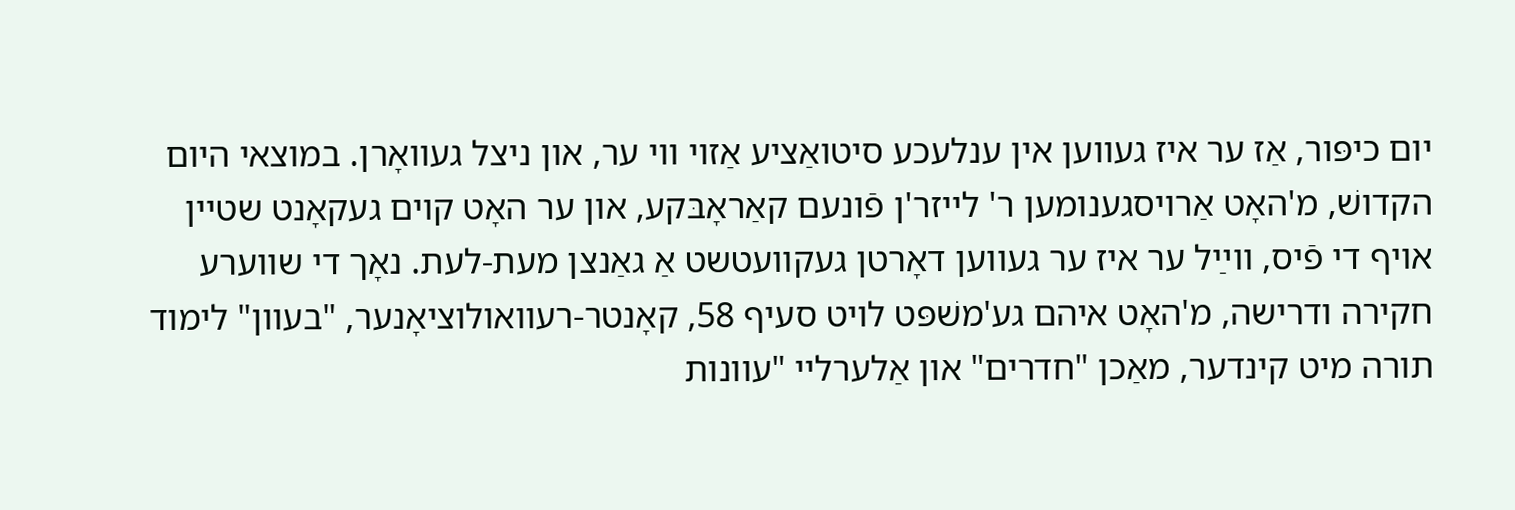יום כיפּור, אַז ער איז געווען אין ענלעכע סיטואַציע אַזוי ווי ער, און ניצל געוואָרן. במוצאי היום הקדושׁ, מ'האָט אַרויסגענומען ר' לייזר'ן פֿונעם קאַראָבּקע, און ער האָט קוים געקאָנט שטיין אויף די פֿיס, ווײַל ער איז ער געווען דאָרטן געקוועטשט אַ גאַנצן מעת-לעת. נאָך די שווערע חקירה ודרישה, מ'האָט איהם גע'משׁפּט לויט סעיף 58, קאָנטר-רעוואולוציאָנער, "בעוון" לימוד תורה מיט קינדער, מאַכן "חדרים" און אַלערליי "עוונות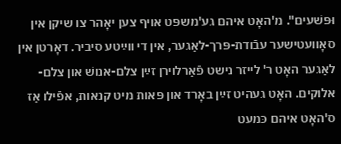וּפּשׁעים". מ'האָט איהם גע'משפּט אויף צען יאָהר צו שיקן אין סאָוועטישער עבֿודת-פּרך-לאַגער, אין די ווײַטע סיביר. דאָרטן אין לאַגער האָט ר' לייזר נישט פֿאַרלוירן זײַן צלם-אנושׁ און צלם-אלוקים. האָט געהיט זײַן באָרד און פּאות מיט קנאות, אפֿילו אַז ס'האָט איהם כּמעט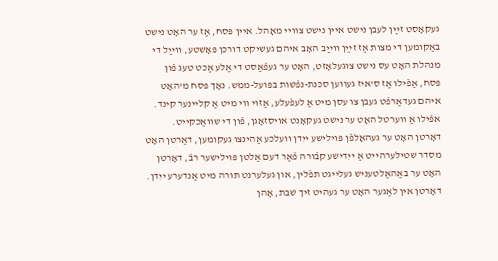געקאָסט זײַן לעבן נישט איין נישט צוויי מאָהל. איין פּסח, אַז ער האָט נישט באַקומען די מצות אַז זײַן ווײַב האָב איהם געשיקט דורכן פּאָשטע, ווײַל די מנהלת האָט עס נישט צוגעלאָזט, האָט ער געפֿאַסט די אַלע אַכט טעג פֿון פּסח, אַפֿילו אַז ס'איז געווען סכּנת-נפֿשׁות בּפּועל-ממש. נאָך פּסח מ'האָט איהם געדאַרפֿט געבן צו עסן מיט אַ לעפֿעלע, אַזוי ווי מיט אַ קליינער קינד. אפֿילו אַ ווערטל האָט ער נישט געקאָנט אויסזאָגן, פֿון די שוואַכקייט. דאָרטן האָט ער געהאָלפֿן פּוילישע ייִדן וועלכע אַהינצו געקומען, דאַרטן האָט מסדר שטילערהייט אַ ייִדישע קבֿורה פֿאַר דעם אַלטן פּוילישער רבֿ, דאָרטן האָט ער באַהאַלטעניש געלייגט תפֿלין, און געלערנט תּורה מיט אַנדערע ייִדן. דאָרטן אין לאַגער האָט ער געהיט זיך שׁבּת, אָהן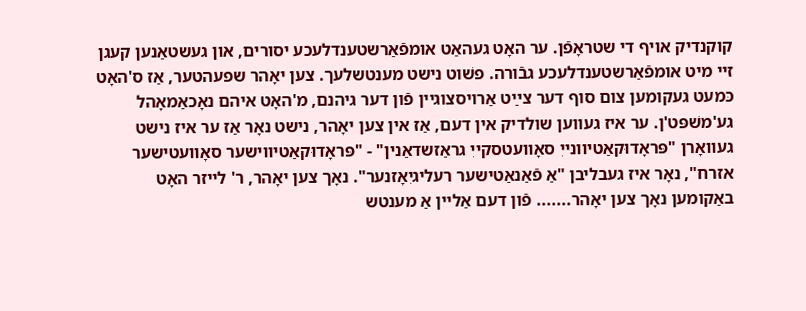קוקנדיק אויף די שטראָפֿן. ער האָט געהאַט אומפֿאַרשטענדלעכע יסורים, און געשטאַנען קעגן זיי מיט אומפֿאַרשטענדלעכע גבֿורה. פשׁוט נישט מענטשלעך. צען יאָהר שפעהטער, אַז ס'האָט כּמעט געקומען צום סוף דער צײַט אַרויסצוגיין פֿון דער גיהנם, מ'האָט איהם נאָכאַמאָהל גע'משׁפּט'ן. ער איז געווען שולדיק אין דעם, אַז אין צען יאָהר, נישט נאָר אַז ער איז נישט געוואָרן "פּראָדוּקאַטיוונייִ סאָוועטסקייִ גראַזשדאַנין" - "פּראָדוּקאַטיווישער סאָוועטישער אזרח", נאָר איז געבליבן "אַ פֿאַנאַטישער רעליגיִאָזנער". נאָך צען יאָהר, ר' לייזר האָט באַקומען נאָך צען יאָהר....... פֿון דעם אַליין אַ מענטש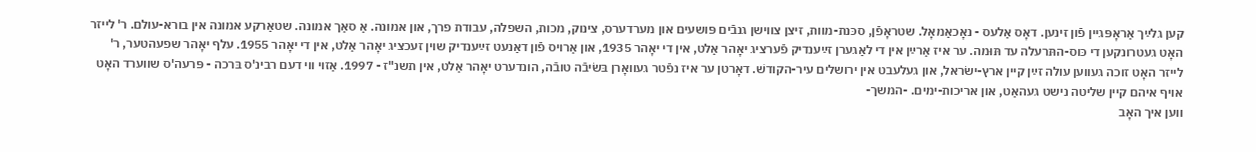קען גלײַך אַראָפּגיין פֿון זינען. דאָס אַלעס - נאָכאַמאָל. שטראָפֿן, סכּנת-מוות, זיצן צווישן גנבֿים פּושעים און מערדערס, צינוק, מכות, השפלה, עבודת פרך, און אמונה. אַ סאַך אמונה. שטאַרקע אמונה אין בורא-עולם. ר' לייזר האָט געטרונקען די כּוס-התּרעלה עד תּוּמה. ער איז אַרײַן אין די לאַגערן זײַענדיק פֿערציג יאָהר אַלט, אין די יאָהר 1935, און אַרויס פֿון דאַנעט זײַענדיק שוין זעכציג יאָהר אַלט, אין די יאָהר 1955. עלף יאָהר שפעהטער, ר' לייזר האָט זוכה געווען עולה זײַן קיין ארץ-ישׂראל, און געלעבט אין ירושלים עיר-הקודשׁ. דאָרטן ער איז נפֿטר געוואָרן בּשׂיבֿה טובֿה, הונדערט יאָהר אַלט, אין תשנ"ז - 1997. אַזוי ווי דעם רבינ'ס בּרכה - פּרעה'ס שווערד האָט אויף איהם קיין שליטה נישט געהאַט, און אריכות-ימים. -המשך-
ווען איך האָב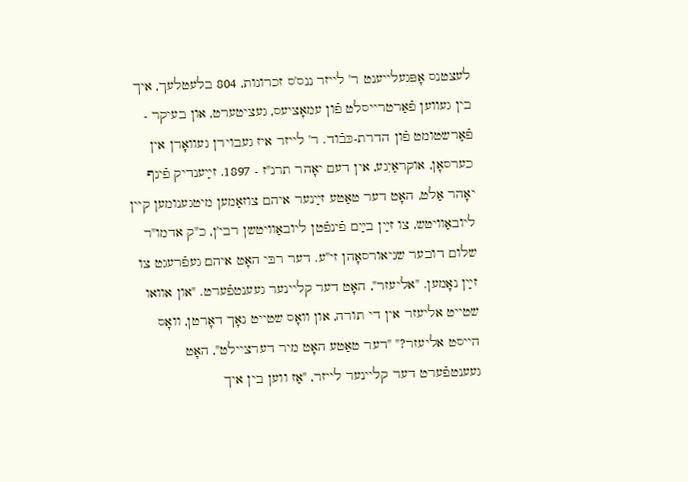לעצטנס אָפּגעלייענט ר' לייזר ננס'ס זכרונות, 804 בלעטלעך, איך בין געווען פֿאַרטרייסלט פֿון עמאָציעס, געציטערט, און בעיקר - פֿאַרשטומט פֿון הדרת-כּבֿוד. ר' לייזר איז געבוירן געוואָרן אין כערסאָן, אוקראַיִנע, אין דעם יאָהר תרנ"ז - 1897. זײַענדיק פֿינף יאָהר אַלט, האָט דער טאַטע זײַנער איהם צוזאַמען מיטגענומען קיין ליובאַוויטש, צו זײַן בײַם פֿינפֿטן ליובאַוויטשן רבי'ן, כ"ק אדמו"ר שלום דובער שניאורסאָהן זי"ע. דער רבּי האָט איהם געפֿרעגט צו זײַן נאָמען. "אליעזר", האָט דער קליינער געענטפֿערט. "און אוואו שטייט אליעזר אין די תורה, און וואָס שטייט נאָך דאָרטן, וואָס הייסט אליעזר?" "דער טאַטע האָט מיר דערציילט", האָט געענטפֿערט דער קליינער לייזר, "אַז ווען בין איך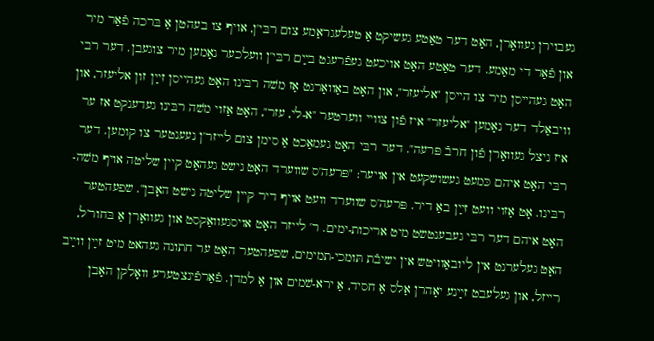געבוירן געוואָרן, האָט דער טאַטע געשיקט אַ טעלעגראַמע צום רבּי'ן, אויף צו בעהטן אַ בּרכה פֿאַר מיר און פֿאַר די מאַמע. דער טאַטע האָט אויכעט געפֿרעגט בײַם רבּי'ן וועלכער נאָמען מיר צוגעבן. דער רבי האָט געהייסן מיר צו הייסן "אליעזר", און האָט באַוואָרנט אַז משׁה רבּינו האָט געהייסן זײַן זון אליעזר, און וויבאַלד דער נאָמען "אליעזר" איז פֿון צוויי ווערטער "א-לי, עזר", האָט אַזוי משׁה רבּינו געדענקט אז ער איז ניצל געוואָרן פֿון חרבֿ פּרעה". דער רבּי האָט געמאַכט אַ סימן צום לייזר'ן נעענטער צו קומען. דער רבּי האָט איהם כּמעט געשושקעט אין אויער: "פּרעה'ס שווערד האָט נישט געהאַט קיין שליטה אויף משׁה-רבּינו. אָט אַזוי וועט זײַן באַ דיר. פּרעה'ס שווערד וועט אויף דיר קיין שליטה נישט האָבן". שפעהטער האָט איהם דער רבּי געבענטשט מיט אריכות-ימים. ר' לייזר האָט אויסגעוואַקסט און געוואָרן אַ בּחור'ל, האָט געלערנט אין ליובאַוויטש אין ישיבֿת תּומכי-תמימים, שפעהטער האָט ער חתונה געהאט מיט זײַן ווײַב רייזל, און געלעבט זײַנע יאָהרן אַלס אַ חסיד, אַ ירא-שׁמים און אַ למדן. פֿאַרפֿינצטערע וואָלקן האָבן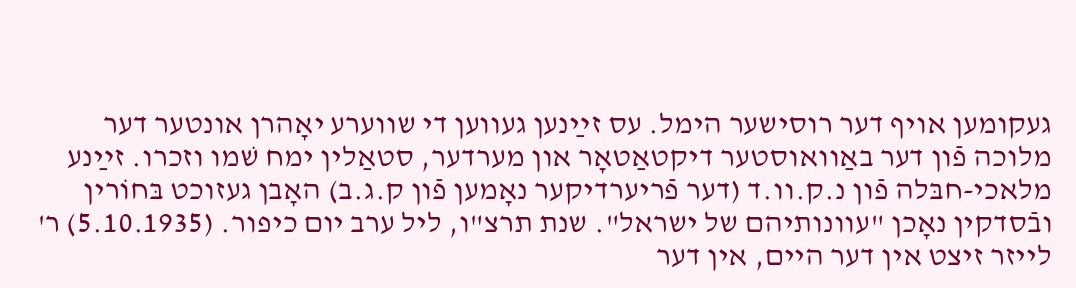געקומען אויף דער רוסישער הימל. עס זײַנען געווען די שווערע יאָהרן אונטער דער מלוכה פֿון דער באַוואוסטער דיקטאַטאָר און מערדער, סטאַלין ימח שׁמו וזכרו. זײַנע מלאכי-חבּלה פֿון נ.ק.וו.ד (דער פֿריערדיקער נאָמען פֿון ק.ג.ב) האָבן געזוכט בּחוֹרין ובֿסדקין נאָכן "עוונותיהם של ישראל". שנת תרצ"ו, ליל ערב יום כיפור. (5.10.1935) ר' לייזר זיצט אין דער היים, אין דער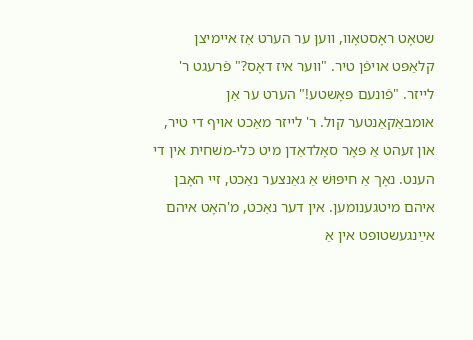שטאָט ראָסטאָוו, ווען ער הערט אַז איימיצן קלאַפּט אויפֿן טיר. "ווער איז דאָס?" פֿרעגט ר' לייזר. "פֿונעם פּאָשטע!" הערט ער אַן אומבאַקאַנטער קול. ר' לייזר מאַכט אויף די טיר, און זעהט אַ פּאָר סאָלדאַדן מיט כּלי-משׁחית אין די הענט. נאָך אַ חיפּוּשׁ אַ גאַנצער נאַכט, זיי האָבן איהם מיטגענומען. אין דער נאַכט, מ'האָט איהם אײַנגעשטופט אין אַ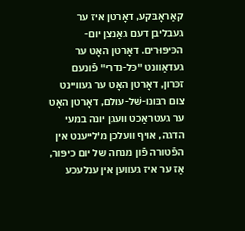קאַראָבּקע, דאָרטן איז ער געבליבן דעם גאַנצן יום-הכּיפּוּרים. דאָרטן האָט ער געדאַוונט "כּל-נדרי" פֿונעם זכּרון, דאָרטן האָט ער געוויינט צום רבּונו-שׁל-עולם, דאָרטן האָט ער געטראַכט וועגן יונה במעי הדגה, אויף וועלכן מ'לייענט אין הפֿטורה פֿון מנחה של יום כיפּור, אַז ער איז געווען אין ענלעכע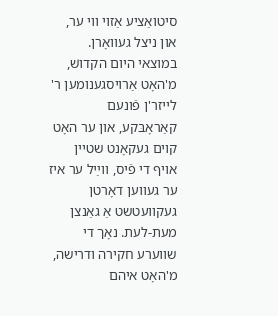סיטואַציע אַזוי ווי ער, און ניצל געוואָרן. במוצאי היום הקדושׁ, מ'האָט אַרויסגענומען ר' לייזר'ן פֿונעם קאַראָבּקע, און ער האָט קוים געקאָנט שטיין אויף די פֿיס, ווײַל ער איז ער געווען דאָרטן געקוועטשט אַ גאַנצן מעת-לעת. נאָך די שווערע חקירה ודרישה, מ'האָט איהם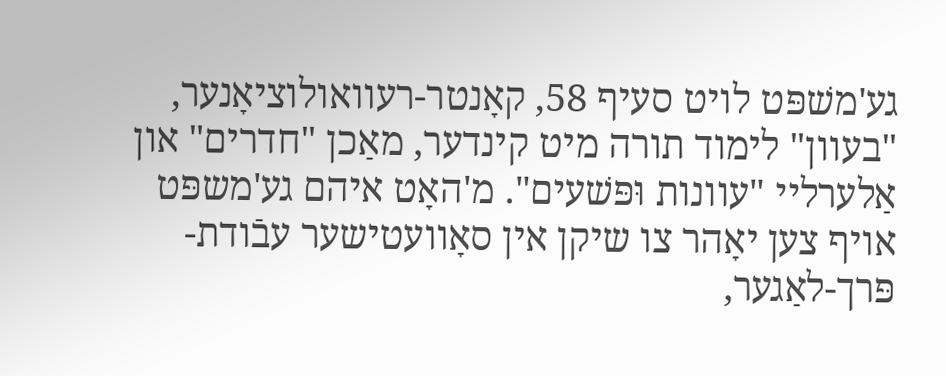גע'משׁפּט לויט סעיף 58, קאָנטר-רעוואולוציאָנער, "בעוון" לימוד תורה מיט קינדער, מאַכן "חדרים" און אַלערליי "עוונות וּפּשׁעים". מ'האָט איהם גע'משפּט אויף צען יאָהר צו שיקן אין סאָוועטישער עבֿודת-פּרך-לאַגער,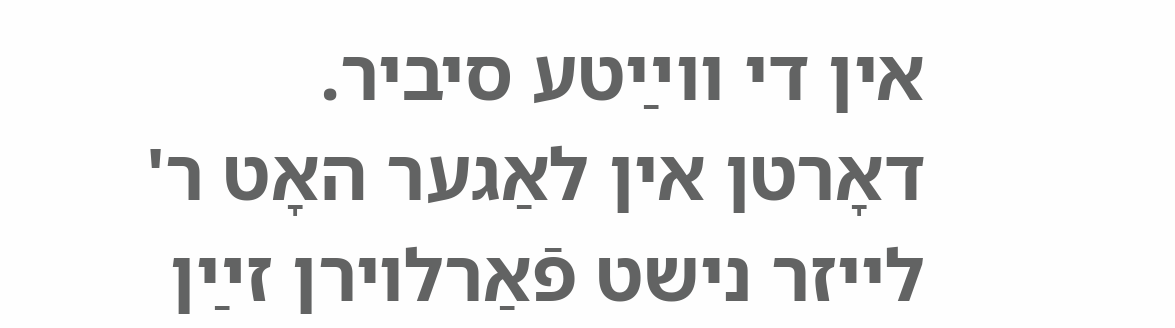אין די ווײַטע סיביר. דאָרטן אין לאַגער האָט ר' לייזר נישט פֿאַרלוירן זײַן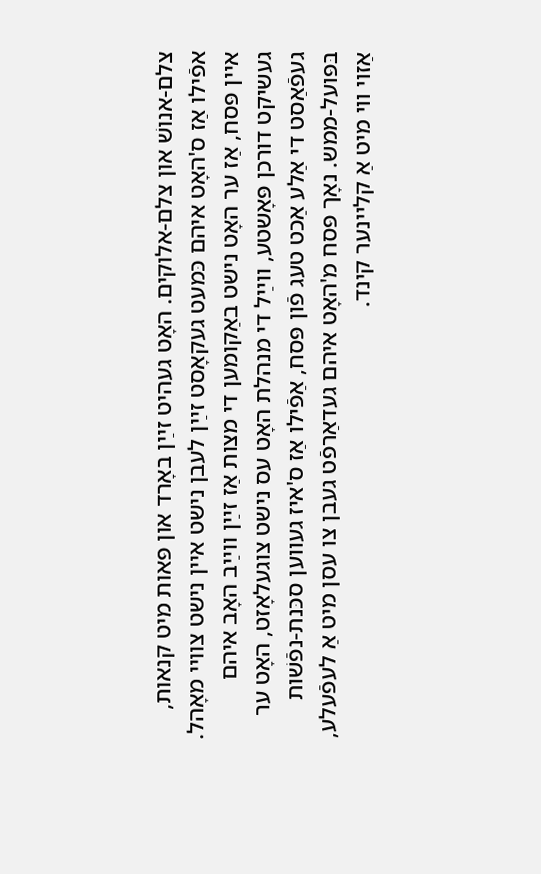צלם-אנושׁ און צלם-אלוקים. האָט געהיט זײַן באָרד און פּאות מיט קנאות, אפֿילו אַז ס'האָט איהם כּמעט געקאָסט זײַן לעבן נישט איין נישט צוויי מאָהל. איין פּסח, אַז ער האָט נישט באַקומען די מצות אַז זײַן ווײַב האָב איהם געשיקט דורכן פּאָשטע, ווײַל די מנהלת האָט עס נישט צוגעלאָזט, האָט ער געפֿאַסט די אַלע אַכט טעג פֿון פּסח, אַפֿילו אַז ס'איז געווען סכּנת-נפֿשׁות בּפּועל-ממש. נאָך פּסח מ'האָט איהם געדאַרפֿט געבן צו עסן מיט אַ לעפֿעלע, אַזוי ווי מיט אַ קליינער קינד.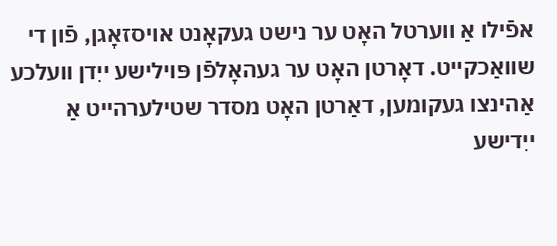אפֿילו אַ ווערטל האָט ער נישט געקאָנט אויסזאָגן, פֿון די שוואַכקייט. דאָרטן האָט ער געהאָלפֿן פּוילישע ייִדן וועלכע אַהינצו געקומען, דאַרטן האָט מסדר שטילערהייט אַ ייִדישע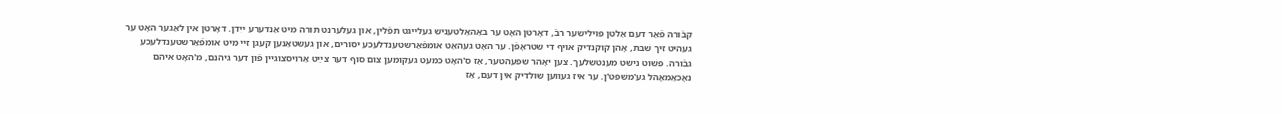קבֿורה פֿאַר דעם אַלטן פּוילישער רבֿ, דאָרטן האָט ער באַהאַלטעניש געלייגט תפֿלין, און געלערנט תּורה מיט אַנדערע ייִדן. דאָרטן אין לאַגער האָט ער געהיט זיך שׁבּת, אָהן קוקנדיק אויף די שטראָפֿן. ער האָט געהאַט אומפֿאַרשטענדלעכע יסורים, און געשטאַנען קעגן זיי מיט אומפֿאַרשטענדלעכע גבֿורה. פשׁוט נישט מענטשלעך. צען יאָהר שפעהטער, אַז ס'האָט כּמעט געקומען צום סוף דער צײַט אַרויסצוגיין פֿון דער גיהנם, מ'האָט איהם נאָכאַמאָהל גע'משׁפּט'ן. ער איז געווען שולדיק אין דעם, אַז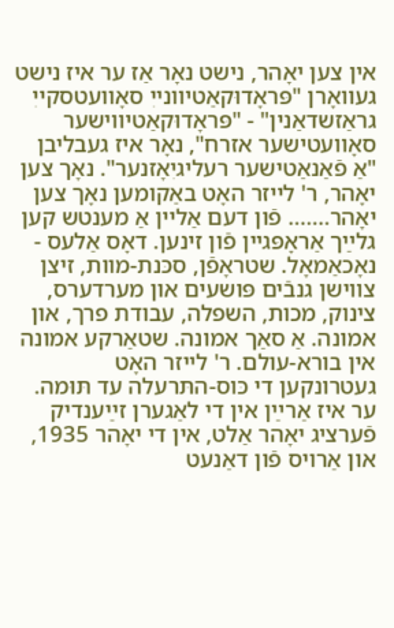אין צען יאָהר, נישט נאָר אַז ער איז נישט געוואָרן "פּראָדוּקאַטיוונייִ סאָוועטסקייִ גראַזשדאַנין" - "פּראָדוּקאַטיווישער סאָוועטישער אזרח", נאָר איז געבליבן "אַ פֿאַנאַטישער רעליגיִאָזנער". נאָך צען יאָהר, ר' לייזר האָט באַקומען נאָך צען יאָהר....... פֿון דעם אַליין אַ מענטש קען גלײַך אַראָפּגיין פֿון זינען. דאָס אַלעס - נאָכאַמאָל. שטראָפֿן, סכּנת-מוות, זיצן צווישן גנבֿים פּושעים און מערדערס, צינוק, מכות, השפלה, עבודת פרך, און אמונה. אַ סאַך אמונה. שטאַרקע אמונה אין בורא-עולם. ר' לייזר האָט געטרונקען די כּוס-התּרעלה עד תּוּמה. ער איז אַרײַן אין די לאַגערן זײַענדיק פֿערציג יאָהר אַלט, אין די יאָהר 1935, און אַרויס פֿון דאַנעט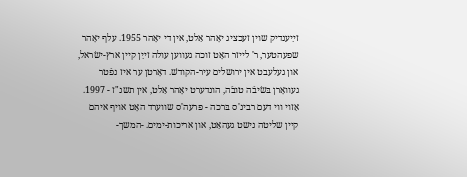זײַענדיק שוין זעכציג יאָהר אַלט, אין די יאָהר 1955. עלף יאָהר שפעהטער, ר' לייזר האָט זוכה געווען עולה זײַן קיין ארץ-ישׂראל, און געלעבט אין ירושלים עיר-הקודשׁ. דאָרטן ער איז נפֿטר געוואָרן בּשׂיבֿה טובֿה, הונדערט יאָהר אַלט, אין תשנ"ז - 1997. אַזוי ווי דעם רבינ'ס בּרכה - פּרעה'ס שווערד האָט אויף איהם קיין שליטה נישט געהאַט, און אריכות-ימים. -המשך-